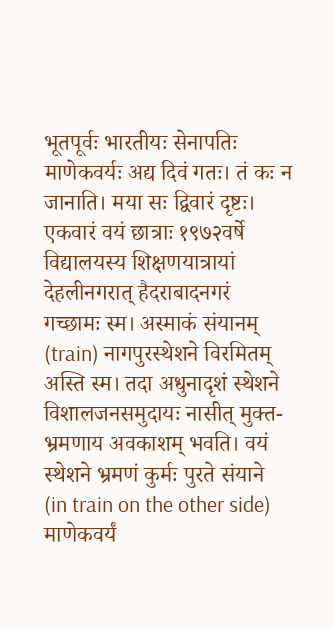भूतपूर्वः भारतीयः सेनापतिः माणेकवर्यः अद्य दिवं गतः। तं कः न जानाति। मया सः द्विवारं दृष्टः। एकवारं वयं छात्राः १९७२वर्षे विद्यालयस्य शिक्षणयात्रायां देहलीनगरात् हैदराबादनगरं गच्छामः स्म। अस्माकं संयानम् (train) नागपुरस्थेशने विरमितम् अस्ति स्म। तदा अधुनादृशं स्थेशने विशालजनसमुदायः नासीत् मुक्त-भ्रमणाय अवकाशम् भवति। वयं स्थेशने भ्रमणं कुर्मः पुरते संयाने (in train on the other side) माणेकवर्यं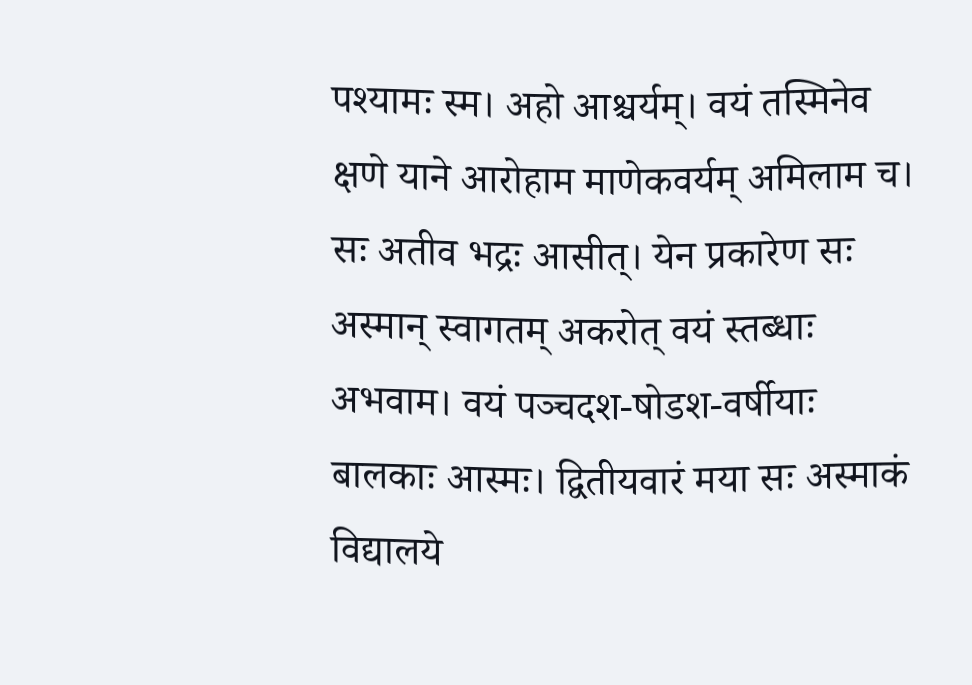पश्यामः स्म। अहो आश्चर्यम्। वयं तस्मिनेव क्षणे याने आरोहाम माणेकवर्यम् अमिलाम च। सः अतीव भद्रः आसीत्। येन प्रकारेण सः अस्मान् स्वागतम् अकरोत् वयं स्तब्धाः अभवाम। वयं पञ्चदश-षोडश-वर्षीयाः बालकाः आस्मः। द्वितीयवारं मया सः अस्माकं विद्यालये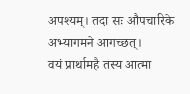अपश्यम्। तदा सः औपचारिके अभ्यागमने आगच्छत्।
वयं प्रार्थामहै तस्य आत्मा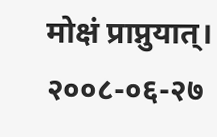मोक्षं प्राप्नुयात्।
२००८-०६-२७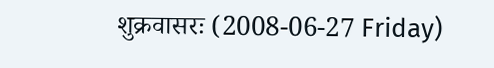शुक्रवासरः (2008-06-27 Friday)